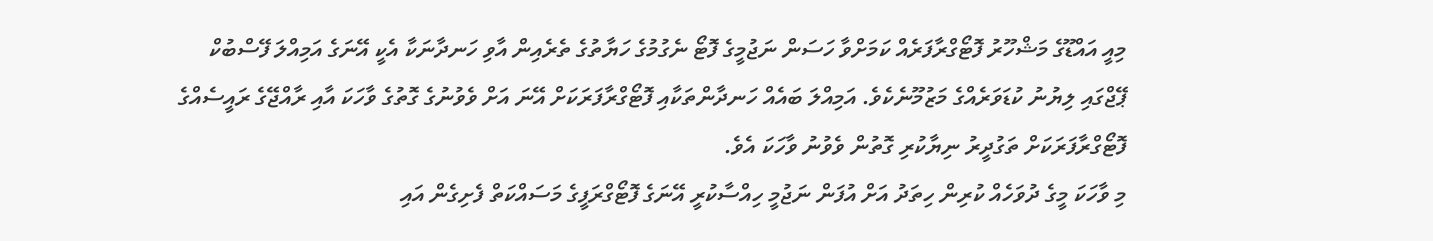މިއީ އައްޑޫގެ މަޝްހޫރު ފޮޓޯގްރާފަރެއް ކަމަށްވާ ހަސަން ނަޖުމީގެ ފޮޓޯ ނެގުމުގެ ހަޔާތުގެ ތެރެއިން އާވި ހަނދާނަކާ އެކީ އޭނަގެ އަމިއްލަ ފޭސްބުކް ޕޭޖްގައި ލިޔުނު ކުޑަވަރެއްގެ މަޒުމޫނެކެވެ. އަމިއްލަ ބައެއް ހަނދާންތަކާއި ފޮޓޯގްރާފަރަކަށް އޭނަ އަށް ވެވުނުގެ ގޮތުގެ ވާހަކަ އާއި ރާއްޖޭގެ ރައީސެއްގެ ފޮޓޯގްރާފަރަކަށް ތަގުދީރު ނިޔާކުރި ގޮތުން ވެވުނު ވާހަކަ އެވެ.
މި ވާހަކަ މީގެ ދުވަހެއް ކުރިން ހިތަދު އަށް އުފަން ނަޖުމީ ހިއްސާކުރީ އޭނަގެ ފޮޓޯގްރަފީގެ މަސައްކަތް ފެށިގެން އައި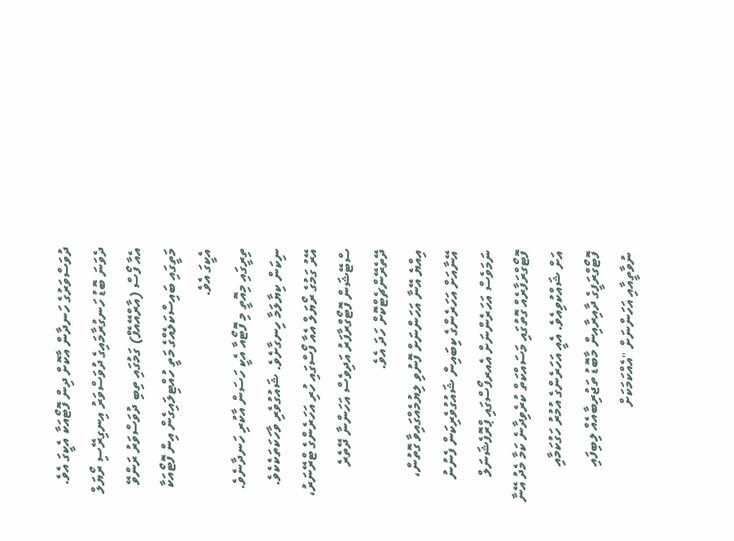ދުވަސްވަރުގެ ހަނދާން އާކޮށް ދިން ފޮޓޯއަކާ އެކީގަ އެވެ. ދެވަނަ ބޮޑު ހަނގުރާމައިގެ ދުވަސްވަރު އިނގިރޭސި ރޯޔަލް އެއާ ފޯސް (އާރްއޭއެފް) ގަމުގައި ތިބި ދުވަސްވަރު ރަންވޭ މަތީގައި ބައިސްކަލެއްގެ މަތީ ހުއްޓިލައިގެން އިން ފޮޓޯއަކާ އެކީގަ އެވެ.
ތިރީގައި މިއޮތީ މި ފޮޓޯއާ އެކީ ހަސަން އާކުރި ހަނދާނެވެ. ނިކަން ކިޔާލަމާ ހިނގާށެވެ. ޝައުގުވެރި ވާހަކަތަކެކެވެ.
އޭރު ގަމުގެ ރޯޔަލް އެއާ ފޯސްގައި ހުރި އަހަރެންގެ ޓްރޭނަރު، ސްޓޭޝަން ފޮޓޯގްރާފަރު އަދިވެސް އަހަންނާ ދޭތެރެ ދޭތެރޭންޗެޓްކޮށް ހަދަ އެވެ.
އިއްޔެ އޭނާ އަހަންނަށް ފޮނުވި ލިޔުމެއްގައިވާ ގޮތުން، އޭނާއަށް އަހަރެންގެ ކިބައިން ޝައުގުވެރިކަން ފެނުނު ނަމަވެސް އަހަރެންނަށް އެއރފޯސްގައި ޕްރޮފެޝަނަލް ފޮޓޯގްރަފާރެއް ގޮތުގައި މަސައްކަތް ކުރެވިދާނެ ކަމާ މެދު އޭނާ އަށް ޝައްކުވިއެވެ. އެއީ އަހަރެންގެ އުމުރު ހަގުކަމާއި ފޮޓޯގްރަފީގެ ދާއިރާއިން މާބޮޑު ތަޖުރިބާއެއް ލިބިފައި ނުވާތީއާއި އަހަންނަށް "އެއްކަމަކަށް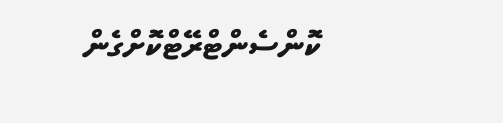ކޮންސެންޓްރޭޓްކޮށްގެން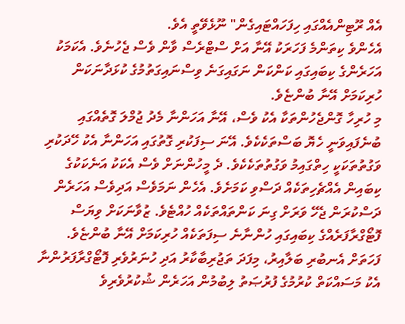އެއް ރޫޓިންއެއްގައި ހިފަހައްޓައިގެން" ނޫޅެވޭތީ އެވެ.
އެހެންވެ ކިތަންމެ ފަހަރަކު އޭނާ އަށް ސްޓްރެސް ވާން ވެސް ޖެހުނެވެ. އެކަމަކު އަހަރެންގެ ކިބައިގައި ކަންކަން ނަގައިގަނެ ވިސްނައިގަތުމުގެ ކުޅަދާނަކަން ހުރިކަމަށް އޭނާ ބުންޏެވެ.
މި ހުރިހާ ގޮންޖެހުންތަކާ އެކު ވެސް، އޭނާ އަހަންނާ މެދު ޖުމްލަ ގޮތެއްގައި ބުނެފައިވަނީ ހެޔޮ ބަސްތަކެކެވެ. އޭނަ ސިފަކުރި ގޮތުގައި އަހަންނާ އެކު ހޭދަކުރި ވަގުތުތަކަކީ ހިތްގައިމު ވަގުތުތަކެކެވެ. ދެ މީހުންނަށް ވެސް އެކަކު އަނެކަކުގެ ކިބައިން އެއްޗެހިތަކެއް ދަސްވި ކަމަށެވެ. އެހެން ނަމަވެސް އަދިވެސް އަހަރެން ދަސްކުރަން ޖެހޭ ވަރަށް ގިނަ ކަންތައްތަކެއް ހުއްޓެވެ. ޒުވާނަކަށް ވިޔަސް ފޮޓޯގްރާފަރެއްގެ ކިބައިގައި ހުންނާނެ ސިފަތަކެއް ހުރިކަމަށް އޭނާ ބުންޏެވެ.
ފަހަތަށް އެނބުރި ބަލާއިރު، މިފަދަ ތަޖުރިބާކާރު އަދި ހުނަރުވެރި ފޮޓޯގްރާފަރުންނާ އެކު މަސައްކަތް ކުރުމުގެ ފުރުޞަތު ލިބުމުން އަހަރެން ޝުކުރުވެރިވެ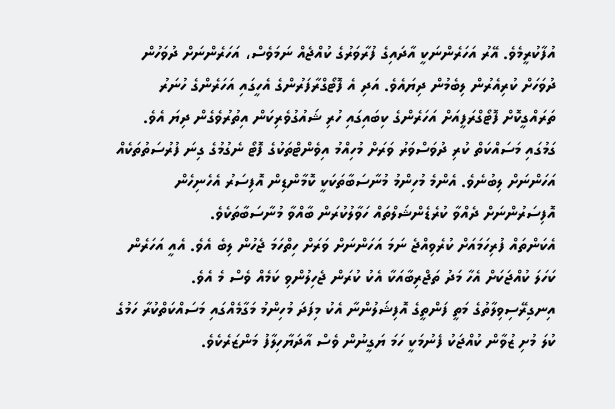އުފާކުރީމެވެ. އޭރު އަހަރެންނަކީ އާދައިގެ ފުރާވަރުގެ ކުއްޖެއް ނަމަވެސް، އަހަރެންނަށް ދުވަހުން ދުވަހަށް ކުރިއެރުން ލިބެމުން ދިޔައެވެ. އަދި އެ ފޮޓޯގްރާފަރުންގެ އެހީގައި އަހަރެންގެ ހުނަރު ތަރައްގީކޮށް ފޮޓޯގްރަފީއަށް އަހަރެންގެ ކިބައިގައި ހުރި ޝައުގުވެރިކަން އިތުރުވެގެން ދިޔަ އެވެ.
ގަމުގައި މަސައްކަތް ކުރި ދުވަސްވަރު ވަރަށް މުހިއްމު އިވެންޓްތަކުގެ ފޮޓޯ ނެގުމުގެ ގިނަ ފުރުސަތުތަކެއް އަހަންނަށް ލިބުނެވެ. އެންމެ މުހިންމު މުނާސަބާތަކަކީ ކޮމާންޑިން އޮފިސަރު އެހެނިހެން އޮފިސަރުންނަށް ދެއްވާ ކުރެޑެންޝަލްތައް ހަވާލުކުރަން ބާއްވާ މުނާސަބާތަކެވެ.
އެކަންތައް ފުރިހަމައަށް ކުރެވިއްޖެ ނަމަ އަހަންނަށް ވަރަށް ހިތްހަމަ ޖެހުން ލިބެ އެވެ. އެއީ އަހަރެން ކަހަލަ ކުއްޖަކަށް އެހާ މަދު ތަޖްރިބާއަކާ އެކު ކުރަން ޖެހިލުންވި ކަމެއް ވެސް މެ އެވެ. އިނގިރޭސިވިލާތުގެ މަތީ ފަންތީގެ އޮފިޝަލުންނާ އެކު މިފަދަ މުހިންމު މަގާމެއްގައި މަސައްކަތްކުރާ ހަމުގެ ކުލަ މުށި ޒުވާން ކުއްޖަކު ފެނުމަކީ ހަމަ ޔަގީނުން ވެސް އާދަޔާހިލާފު މަންޒަރެކެވެ.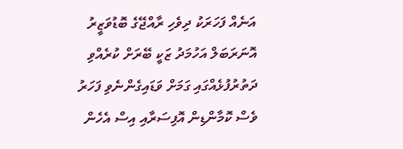އަނެއް ފަހަރަކު ދިވެހި ރާއްޖޭގެ ބޮޑުވަޒީރު އޮނަރަބަލް އަހުމަދު ޒަކީ ބޭރަށް ކުރެއްވި ދަތުރުފުޅެއްގައި ގަމަށް ވަޑައިގެންނެވި ފަހަރު ވެސް ކޮމާންޑިން އޮފިސަރާއި އިސް އެހެން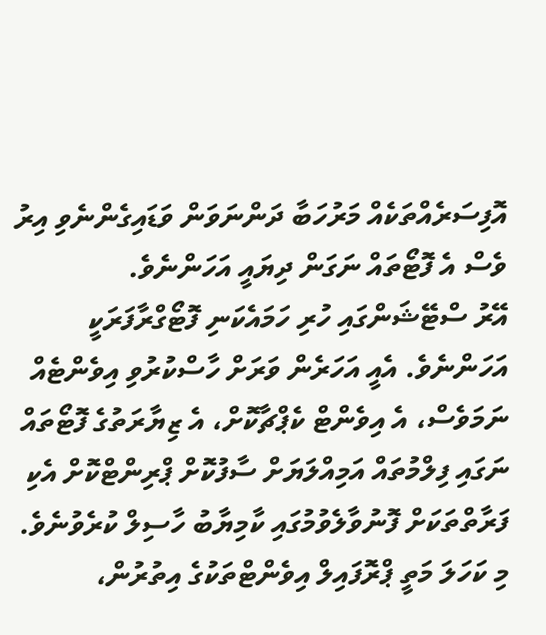އޮފިސަރެއްތަކެއް މަރުހަބާ ދަންނަވަން ވަޑައިގެންނެވި އިރު ވެސް އެ ފޮޓޯތައް ނަގަން ދިޔައީ އަހަންނެވެ.
އޭރު ސްޓޭޝަންގައި ހުރި ހަމައެކަނި ފޮޓޯގްރާފަރަކީ އަހަންނެވެ. އެއީ އަހަރެން ވަރަށް ހާސްކުރުވި އިވެންޓެއް ނަމަވެސް، އެ އިވެންޓް ކެޕްޗާކޮށް، އެ ޒިޔާރަތުގެ ފޮޓޯތައް ނަގައި ފިލްމުތައް އަމިއްލަޔަށް ސާފުކޮށް ޕްރިންޓްކޮށް އެކި ފަރާތްތަކަށް ފޮނުވާލެވުމުގައި ކާމިޔާބު ހާސިލް ކުރެވުނެވެ.
މި ކަހަލަ މަތީ ޕްރޮފައިލް އިވެންޓްތަކުގެ އިތުރުން،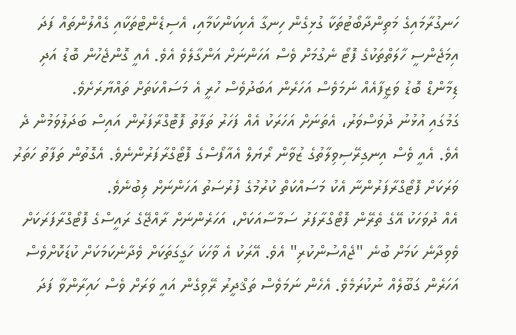ހަނގުރާމައިގެ މަތިންދާބޯޓުތަކާ ގުޅިގެން ހިނގާ އެކިކަންކަމާއި، އެސިޑެންޓްތަކާއި ގެއްލުންތައް ފަދަ އިމަޖެންސީ ހާލަތްތަކުގެ ފޮޓޯ ނެގުމަށް ވެސް އަހަންނަށް އަންގާލެވެ އެވެ. އެއީ ގޮންޖެހުން ބޮޑު އަދި ޑިމާންޑް ބޮޑު ވަޒީފާއެއް ނަމަވެސް އަހަރެން އަބަދުވެސް ހުރީ އެ މަސައްކަތަށް ތައްޔާރަށެވެ.
ގަމުގައި އުޅުނު ދުވަސްވަރު، އެތަނަށް އަހަރަކު އެއް ފަހަރު ތަފާތު ފޮޓޮގްރާފަރުން އައިސް ބަދަލުވަމުން ދެ އެވެ. އެއީ ވެސް އިނގިރޭސިވިލާތުގެ ޒުވާން ރޯޔަލް އެއާފޯސްގެ ފޮޓޯގްރާފަރުންނެވެ. އެގޮތުން ތަފާތު ހަތަރު ވަރަކަށް ފޮޓޯގްރާފަރުންނާ އެކު މަސައްކަތް ކުރުމުގެ ފުރުސަތު އަހަންނަށް ލިބުނެވެ.
އެއް ދުވަހަކު އޭގެ ތެރޭން ފޮޓޯގްރާފަރު ސަމާސާއަކަށް، އަހަރެންނަށް ރާއްޖޭގެ ރައީސްގެ ފޮޓޯގްރާފަރަކަށް ވެވިދާނެ ކަމަށް ބުނެ "ޖެއްސުންކުރި" އެވެ. އޭރަކު އެ ވާހަކަ ހަގީގަތަކަށް ވެދާނެކަމަކަށް ކުޑަކޮށްވެސް އަހަރެން ގަބޫލެއް ނުކުރަމެވެ. އެހެން ނަމަވެސް ތަޤްދީރު ރޭވިގެން އައީ ވަރަށް ވެސް ހައިރާންވާ ފަދަ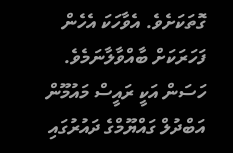ގޮތަކަށެވެ. އެވާހަކަ އެހެން ފަހަރަކަށް ބާއްވާލާނަމެވެ.
ހަސަން އަކީ ރައީސް މައުމޫން އަބްދުލް ގައްޔޫމްގެ ދައުރުގައި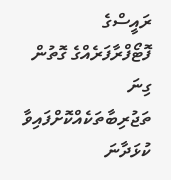ރައީސްގެ ފޮޓޯފްރާފަރެއްގެ ގޮތުން ގިނަ ތަޖުރިބާތަކެއްކޮށްފައިވާ ކުޅަދާނަ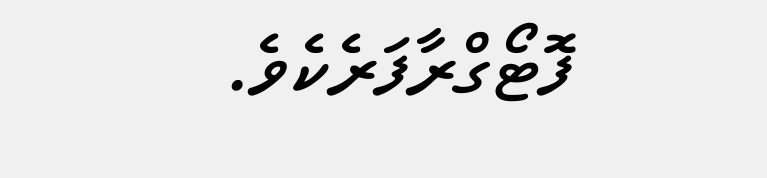ފޮޓޯގްރާފަރެކެވެ.